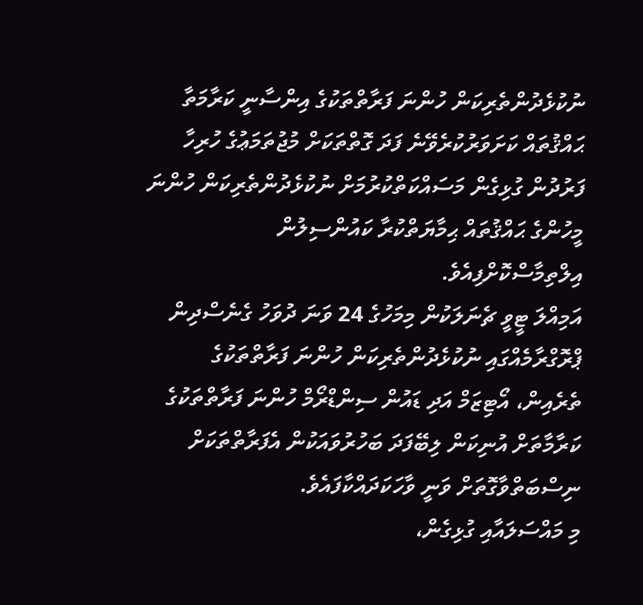ނުކުޅެދުންތެރިކަން ހުންނަ ފަރާތްތަކުގެ އިންސާނީ ކަރާމަތާ ޙައްޤުތައް ކަށަވަރުކުރެވޭނެ ފަދަ ގޮތްތަކަށް މުޖުތަމަޢުގެ ހުރިހާ ފަރުދުން ގުޅިގެން މަސައްކަތްކުރުމަށް ނުކުޅެދުންތެރިކަން ހުންނަ މީހުންގެ ޙައްޤުތައް ޙިމާޔަތްކުރާ ކައުންސިލުން އިލްތިމާސްކޮށްފިއެވެ.
އަމިއްލަ ޓީވީ ޗެނަލަކުން މިމަހުގެ 24 ވަނަ ދުވަހު ގެނެސްދިން ޕްރޮގްރާމެއްގައި ނުކުޅެދުންތެރިކަން ހުންނަ ފަރާތްތަކުގެ ތެރެއިން، އޯޓިޒަމް އަދި ޑައުން ސިންޑްރޯމް ހުންނަ ފަރާތްތަކުގެ ކަރާމާތަށް އުނިކަން ލިބޭފަދަ ބަހުރުވައަކުން އެފަރާތްތަކަށް ނިސްބަތްވާގޮތަށް ވަނީ ވާހަކަދައްކާފައެވެ.
މި މައްސަލައާއި ގުޅިގެން،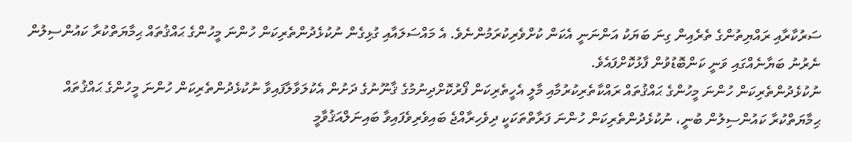ސަރުކާރާއި ރައްޔިތުންގެ ތެރެއިން ގިނަ ބަޔަކު އަންނަނީ އެކަން ކުށްވެރިކުރަމުންނެވެ. އެ މައްސަލައާއި ގުޅިގެން ނުކުޅެދުންތެރިކަން ހުންނަ މީހުންގެ ޙައްޤުތައް ޙިމާޔަތްކުރާ ކައުންސިލުން ނެރުނު ބަޔާނެއްގައި ވަނީ ކަންބޮޑުވުން ފާޅުކޮށްފައެވެ.
ނުކުޅެދުންތެރިކަން ހުންނަ މީހުންގެ ޙައްޤުތައް ރައްކާތެރިކުރުމާއި މާލީ އެހީތެރިކަން ފޯރުކޮށްދިނުމުގެ ޤާނޫނުގެ ދަށުން އެކުލަވާލާފައިވާ ނުކުޅެދުންތެރިކަން ހުންނަ މީހުންގެ ޙައްޤުތައް ޙިމާޔަތްކުރާ ކައުންސިލުން ބުނީ، ނުކުޅެދުންތެރިކަން ހުންނަ ފަރާތްތަކަކީ ދިވެހިރާއްޖެ ބައިވެރިވެފައިވާ ބައިނަލްއަޤުވާމީ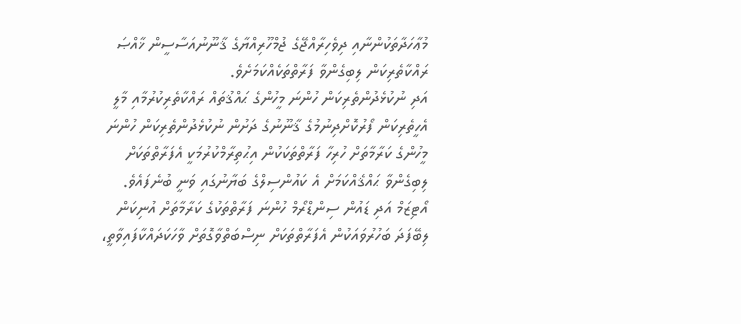މުޢާހަދާތަކުންނާއި ދިވެހިރާއްޖޭގެ ޖުމްހޫރިއްޔާގެ ޤާނޫނުއަސާސީން ޚާއްޞަ ރައްކާތެރިކަން ލިބިގެންވާ ފަރާތްތަކެއްކަމަށެވެ.
އަދި ނުކުޅެދުންތެރިކަން ހުންނަ މީހުންގެ ޙައްޤުތައް ރައްކާތެރިކުރުމާއި މާލީ އެހީތެރިކަން ފޯރުކޮށްދިނުމުގެ ޤާނޫނުގެ ދަށުން ނުކުޅެދުންތެރިކަން ހުންނަ މީހުންގެ ކަރާމާތަށް ހުރިހާ ފަރާތްތަކަކުން އިޙުތިރާމްކުރުމަކީ އެފަރާތްތަކަށް ލިބިގެންވާ ޙައްޤެއްކަމަށް އެ ކައުންސިލްގެ ބަޔާނުގައި ވަނީ ބުނެފައެވެ.
އޯޓިޒަމް އަދި ޑައުން ސިންޑްރޯމް ހުންނަ ފަރާތްތަކުގެ ކަރާމާތަށް އުނިކަން ލިބޭފަދަ ބަހުރުވައަކުން އެފަރާތްތަކަށް ނިސްބަތްވާގޮތަށް ވާހަކަދައްކާފައިވާތީ،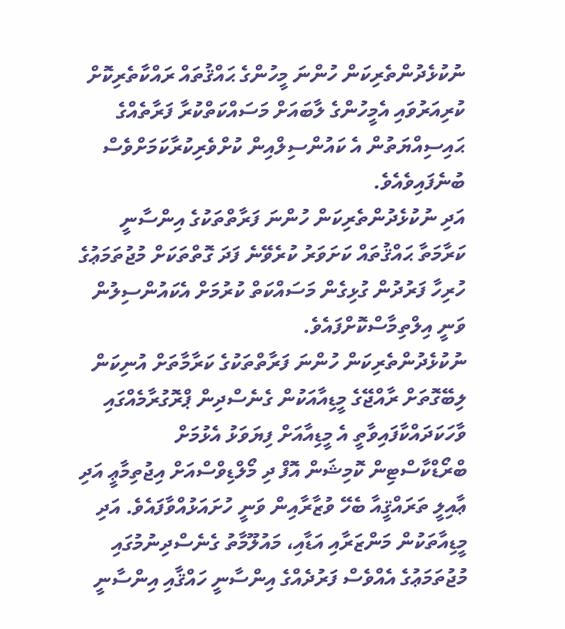ނުކުޅެދުންތެރިކަން ހުންނަ މީހުންގެ ޙައްޤުތައް ރައްކާތެރިކޮށް ކުރިއަރުވައި އެމީހުންގެ ލާބައަށް މަސައްކަތްކުރާ ފަރާތެއްގެ ޙައިސިއްޔަތުން އެ ކައުންސިލްއިން ކުށްވެރިކުރާކަމަށްވެސް ބުނެފައިވެއެވެ.
އަދި ނުކުޅެދުންތެރިކަން ހުންނަ ފަރާތްތަކުގެ އިންސާނީ ކަރާމަތާ ޙައްޤުތައް ކަށަވަރު ކުރެވޭނެ ފަދަ ގޮތްތަކަށް މުޖުތަމަޢުގެ ހުރިހާ ފަރުދުން ގުޅިގެން މަސައްކަތް ކުރުމަށް އެކައުންސިލުން ވަނީ އިލްތިމާސްކޮށްފައެވެ.
ނުކުޅެދުންތެރިކަން ހުންނަ ފަރާތްތަކުގެ ކަރާމާތަށް އުނިކަން ލިބޭގޮތަށް ރާއްޖޭގެ މީޑިއާއަކުން ގެނެސްދިން ޕްރޮގުރާމެއްގައި ވާހަކަދައްކާފައިވާތީ އެ މީޑިއާއަށް ފިޔަވަޅު އެޅުމަށް ބްރޯޑްކާސްޓިން ކޮމިޝަން އޮފް ދި މޯލްޑިވްސްއަށް އިޖުތިމާޢީ އަދި ޢާއިލީ ތަރައްޤީއާ ބެހޭ ވުޒާރާއިން ވަނީ ހުށައަޅުއްވާފައެވެ. އަދި މީޑިއާތަކުން މަންޒަރާއި އަޑާއި، މައުލޫމާތު ގެނެސްދިނުމުގައި މުޖުތަމަޢުގެ އެއްވެސް ފަރުދެއްގެ އިންސާނީ ހައްޤާއި އިންސާނީ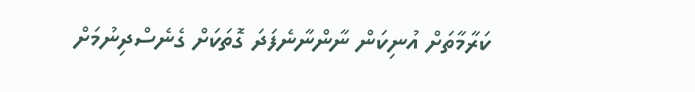ކަރާމާތަށް އުނިކަން ނާންނާނެފަދަ ގޮތަކަށް ގެނެސްދިނުމަށް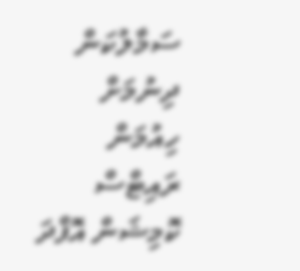ސަމާލުކަން ދިނުމަށް ހިއުމަން ރައިޓްސް ކޮމިޝަން އޮފްދަ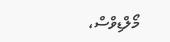މޯލްޑިވްސް،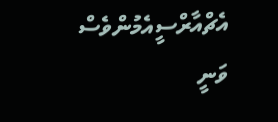އެޗްއާރްސީއެމުންވެސް ވަނީ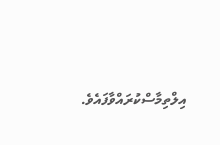އިލްތިމާސްކުރައްވާފައެވެ.